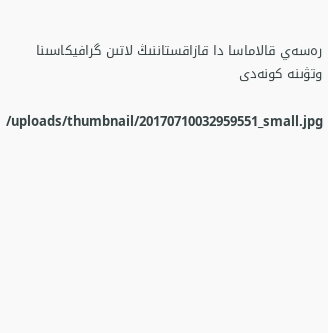رەسەي قالاماسا دا قازاقستاننىڭ لاتىن گرافيكاسىنا وتۋىنە كونەدى

/uploads/thumbnail/20170710032959551_small.jpg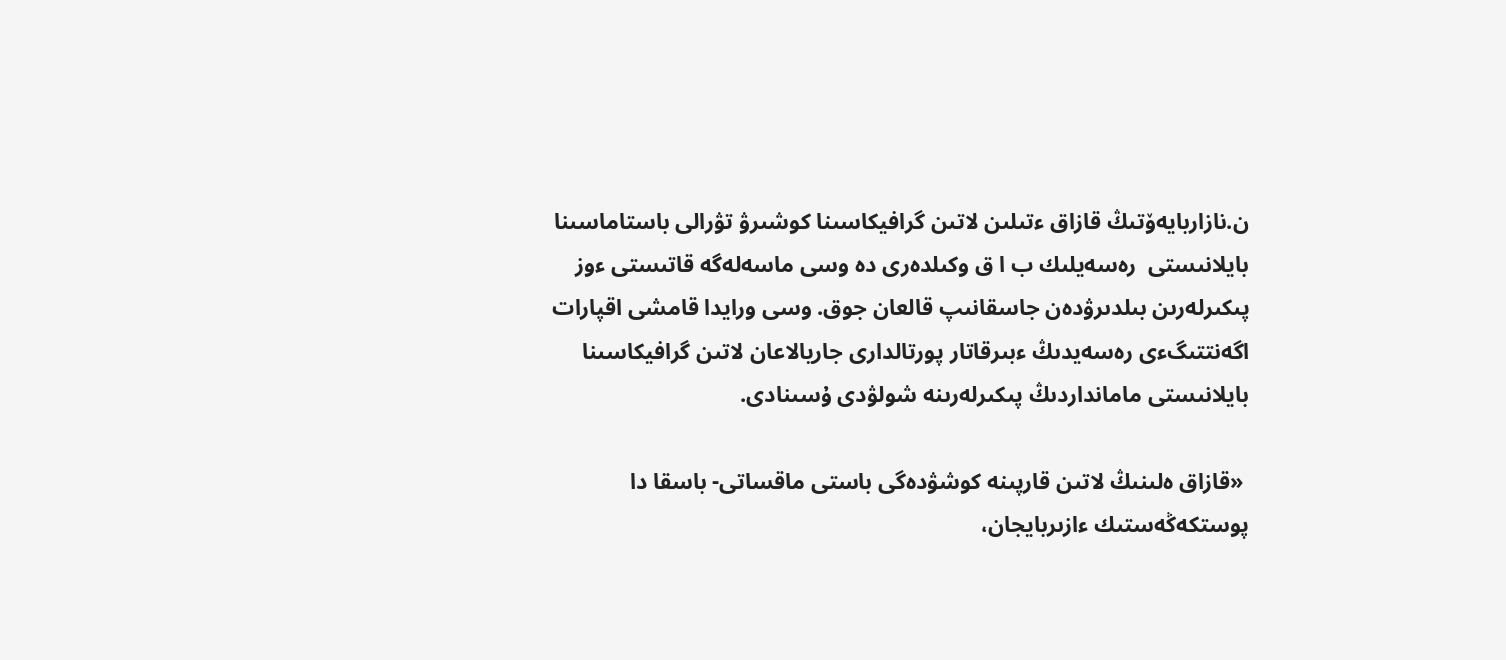ن.نازاربايەۆتىڭ قازاق ءتىلىن لاتىن گرافيكاسىنا كوشىرۋ تۋرالى باستاماسىنا بايلانىستى  رەسەيلىك ب ا ق وكىلدەرى دە وسى ماسەلەگە قاتىستى ءوز پىكىرلەرىن بىلدىرۋدەن جاسقانىپ قالعان جوق. وسى ورايدا قامشى اقپارات اگەنتتىگءى رەسەيدىڭ ءبىرقاتار پورتالدارى جاريالاعان لاتىن گرافيكاسىنا بايلانىستى مامانداردىڭ پىكىرلەرىنە شولۋدى ۇسىنادى.

 «قازاق ەلىنىڭ لاتىن قارپىنە كوشۋدەگى باستى ماقساتى- باسقا دا پوستكەڭەستىك ءازىربايجان،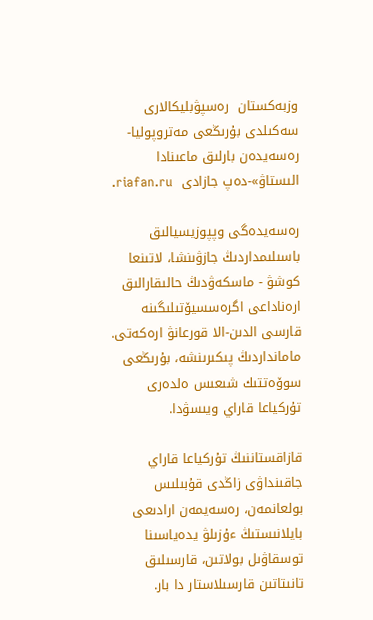وزبەكستان  رەسپۋبليكالارى سەكىلدى بۇرىڭعى مەتروپوليا- رەسەيدەن بارلىق ماعىنادا  الىستاۋ»-دەپ جازادى  riafan.ru.

رەسەيدەگى وپپوزيسيالىق باسىلىمداردىڭ جازۋىنشا، لاتىنعا كوشۋ - ماسكەۋدىڭ حالىقارالىق ارەناداعى اگرەسسيۆتىلىگىنە قارسى الدىن-الا قورعانۋ ارەكەتى. مامانداردىڭ پىكىرىنشە، بۇرىڭعى سوۆەتتىك شىعىس ەلدەرى تۇركياعا قاراي ويىسۋدا.

قازاقستاننىڭ تۇركياعا قاراي جاقىنداۋى زاڭدى قۇبىلىس بولعانمەن، رەسەيمەن ارادىعى بايلانىستىڭ ءۇزىلۋ يدەياسىنا توسقاۋىل بولاتىن، قارسىلىق تانىتاتىن قارسىلاستار دا بار.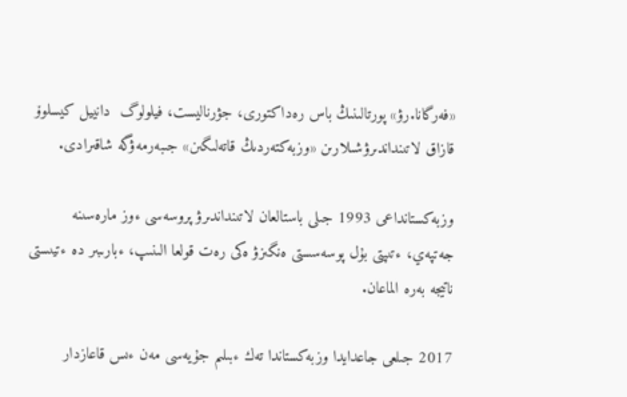«فەرگانا.رۋ» پورتالىنىڭ باس رەداكتورى، جۋرناليست، فيلولوگ  دانييل كيسلوۆ قازاق لاتىنداندىرۋشىلارىن «وزبەكتەردىڭ قاتەلىگىن» جىبەرمەۋگە شاقىرادى.

وزبەكستانداعى 1993 جىلى باستالعان لاتىنداندىرۋ پروسەسى ءوز مارەسىنە جەتپەي، ءتىپتى بۇل پوسەسستى ەنگىزۋ ەكى رەت قولعا الىنىپ، ءبارىبىر دە ءتيىستى ناتيجە بەرە الماعان.

2017 جىلعى جاعدايدا وزبەكستاندا تەك ءبىلىم جۇيەسى مەن ءىس قاعازدار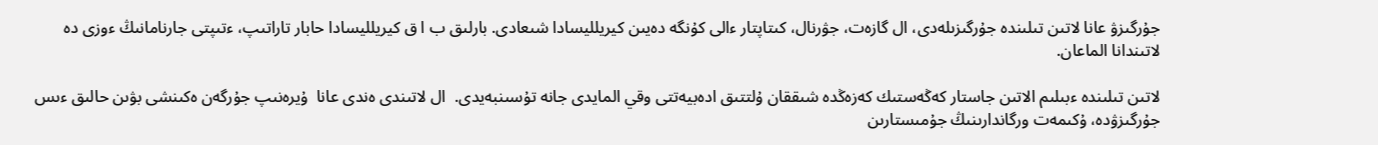جۇرگىزۋ عانا لاتىن تىلىندە جۇرگىزىلەدى، ال گازەت، جۋرنال، كىتاپتار ءالى كۇنگە دەيىن كيريلليسادا شىعادى. بارلىق ب ا ق كيريلليسادا حابار تاراتىپ، ءتىپتى جارنامانىڭ ءوزى دە لاتىندانا الماعان.

لاتىن تىلىندە ءبىلىم الاتىن جاستار كەڭەستىك كەزەڭدە شىققان ۇلتتىق ادەبيەتتى وقي المايدى جانە تۇسىنبەيدى.  ال لاتىندى ەندى عانا  ۇيرەنىپ جۇرگەن ەكىنشى بۋىن حالىق ءىس جۇرگىزۋدە، ۇكىمەت ورگاندارىنىڭ جۇمىستارىن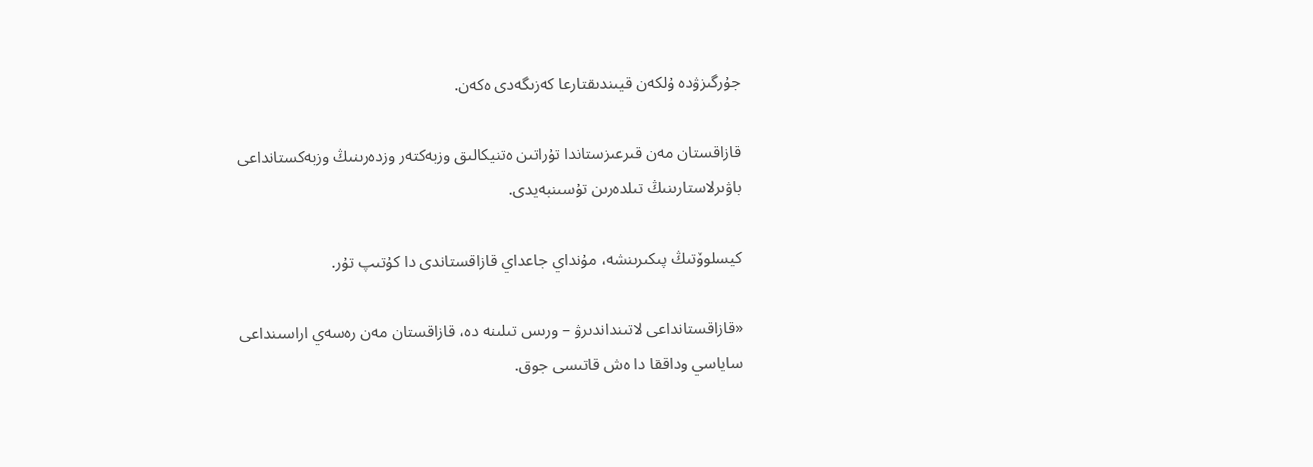جۇرگىزۋدە ۇلكەن قيىندىقتارعا كەزىگەدى ەكەن.

قازاقستان مەن قىرعىزستاندا تۇراتىن ەتنيكالىق وزبەكتەر وزدەرىنىڭ وزبەكستانداعى باۋىرلاستارىنىڭ تىلدەرىن تۇسىنبەيدى.

كيسلوۆتىڭ پىكىرىنشە، مۇنداي جاعداي قازاقستاندى دا كۇتىپ تۇر.

«قازاقستانداعى لاتىنداندىرۋ – ورىس تىلىنە دە، قازاقستان مەن رەسەي اراسىنداعى ساياسي وداققا دا ەش قاتىسى جوق.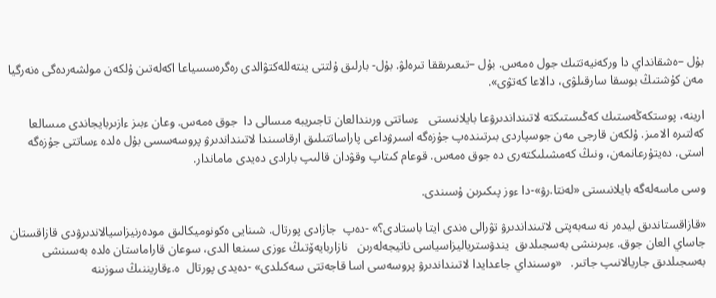بۇل –ەشقانداي دا وركەنيەتتىك جول ەمەس. بۇل –تىعىرىققا تىرەلۋ. بۇل- بارلىق ۇلتتى ينتەللەكتۋالدى رەگرەسسياعا اكەلەتىن ۇلكەن مولشەردەگى ەنەرگيا مەن كۇشتىڭ بوسقا سارقىلۋى، دالاعا كەتۋى».

ارينە، پوستكەڭەستىك كەڭىستىكتە لاتىنداندىرۋعا بايلانىستى   ءساتتى ورىندالعان تاجىريبە مىسالى دا  جوق ەمەس. وعان ءبىز ءازىربايجاندى مىسالعا كەلتىرە الامىز. ۇلكەن قارجى مەن جوسپاردى بىرتىندەپ جۇزەگە اسىرۋداعى پاراساتتىلىق ارقاسىندا لاتىنداندىرۋ پروسەسسى بۇل ەلدە ءساتتى جۇزەگە استى. دەيتۇرعانمەن، ونىڭ كەمشىلىكتەرى دە جوق ەمەس. قوعام كىتاپ وقۋدان قالىپ بارادى دەيدى ماماندار.

وسى ماسەلەگە بايلانىستى «لەنتا.رۋ»-دا ءوز پىكىرىن ۇسىندى.

«قازاقستاندىق ليدەر نە سەبەپتى لاتىنداندىرۋ تۋرالى ەندى ايتا باستادى؟» -دەپ  جازادى پورتال. شىنايى ەكونوميكالىق مودەرنيزاسيالاندىرۋدى قازاقستان جاساي العان جوق. ءبىرىنشى بەسجىلدىق  يندۋسترياليزاسياسى ناتيجەلەرىن   نازاربايەۆتىڭ ءوزى سىنعا الدى، سوعان قاراماستان ەلدە بەسىنشى بەسجىلدىق جاريالانىپ جاتىر.   «وسىنداي جاعدايدا لاتىنداندىرۋ پروسەسى اسا قاجەتتى سەكىلدى» -دەيدى پورتال  ە.ءقاريننىڭ سوزىنە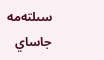سىلتەمە جاساي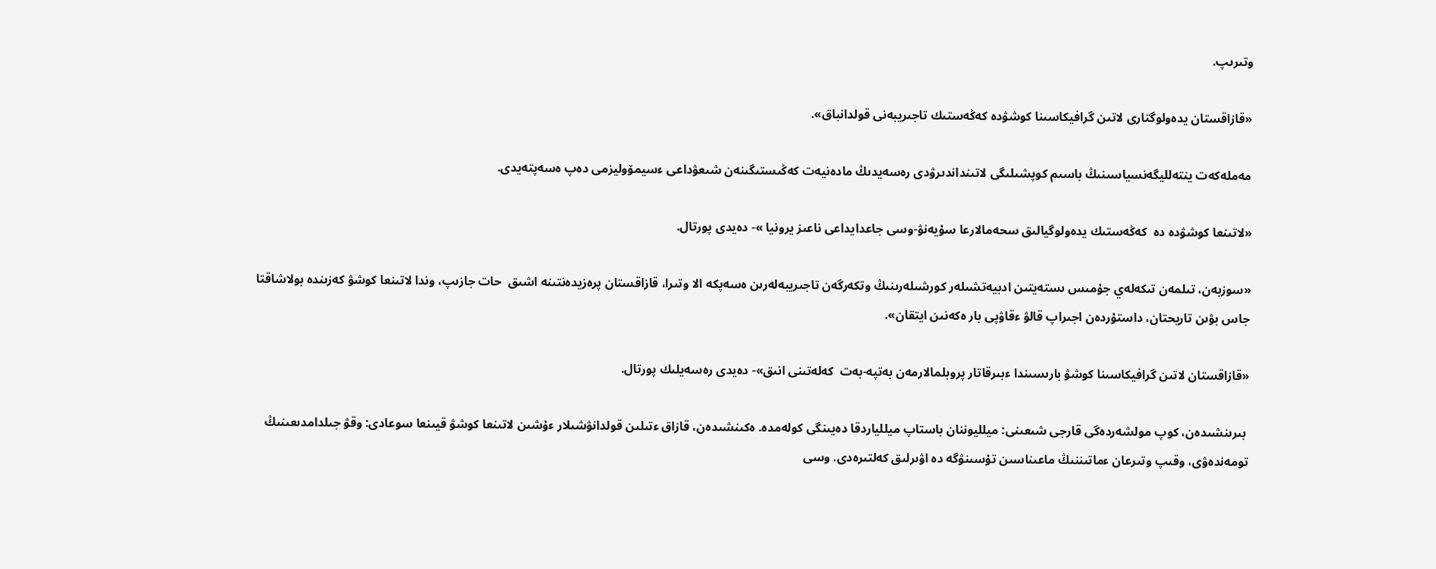وتىرىپ.

«قازاقستان يدەولوگتارى لاتىن گرافيكاسىنا كوشۋدە كەڭەستىك تاجىريبەنى قولدانباق».

مەملەكەت ينتەلليگەنسياسىنىڭ باسىم كوپشىلىگى لاتىنداندىرۋدى رەسەيدىڭ مادەنيەت كەڭىستىگىنەن شىعۋداعى ءسيمۆوليزمى دەپ ەسەپتەيدى.

«لاتىنعا كوشۋدە دە  كەڭەستىك يدەولوگيالىق سحەمالارعا سۇيەنۋ-وسى جاعدايداعى ناعىز يرونيا »- دەيدى پورتال.

«سوزبەن، تىلمەن تىكەلەي جۇمىس ىستەيتىن ادبيەتشىلەر كورشىلەرىنىڭ وتكەرگەن تاجىريبەلەرىن ەسەپكە الا وتىرا، قازاقستان پرەزيدەنتىنە اشىق  حات جازىپ، وندا لاتىنعا كوشۋ كەزىندە بولاشاقتا  جاس بۋىن تاريحتان، داستۇردەن اجىراپ قالۋ ءقاۋپى بار ەكەنىن ايتقان».

«قازاقستان لاتىن گرافيكاسىنا كوشۋ بارىسىندا ءبىرقاتار پروبلمالارمەن بەتپە-بەت  كەلەتىنى انىق»- دەيدى رەسەيلىك پورتال.

 بىرىنشىدەن، كوپ مولشەردەگى قارجى شىعىنى: ميلليوننان باستاپ ميللياردقا دەيىنگى كولەمدە. ەكىنشىدەن، قازاق ءتىلىن قولدانۋشىلار ءۇشىن لاتىنعا كوشۋ قيىنعا سوعادى: وقۋ جىلدامدىعىنىڭ تومەندەۋى، وقىپ وتىرعان ءماتىننىڭ ماعىناسىن تۇسىنۋگە دە اۋىرلىق كەلتىرەدى. وسى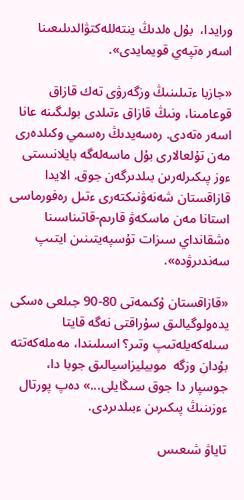ورايدا،  بۇل ەلدىڭ ينتەللەكتۋالدىلىعىنا  اسەر ەتپەي قويمايدى».

«جازبا ءتىلىنىڭ وزگەرۋى تەك قازاق قوعامىنا، ونىڭ قازاق ءتىلدى بولىگىنە عانا اسەر ەتەدى. رەسەيدىڭ رەسمي وكىلدەرى مەن تۇلعالارى بۇل ماسەلەگە بايلانىستى ءوز پىكىرلەرىن بىلدىرگەن جوق. الايدا قازاقستان شەنەۋنىكتەرى ءتىل رەفورماسى استانا مەن ماسكەۋ قارىم-قاتىناسىنا ەشقانداي سىزات تۇسپەيتىنىن ايتىپ سەندىرۋدە».

«قازاقستان ۇكىمەتى 80-90 جىلعى ەسكى يدەولوگيالىق سۇراقتى نەگە قايتا سىلەكەيلەتىپ وتىر؟ اسىلىندا، مەملەكەتتە بۇدان وزگە  موبيليزاسيالىق جوبا دا، جوسپار دا جوق سىڭايلى...» دەپ پورتال ءوزىنىڭ پىكىرىن ءبىلدىردى.

تاياۋ شىعىس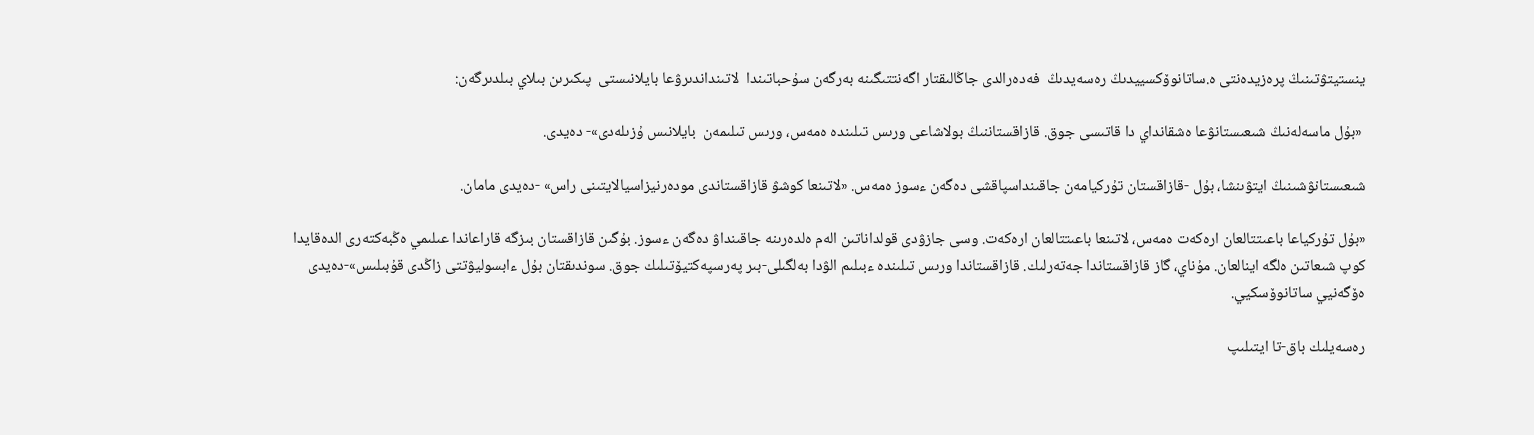ينستيتۋتىنىڭ پرەزيدەنتى ە.ساتانوۆكسييدىڭ رەسەيدىڭ  فەدەرالدى جاڭالىقتار اگەنتتىگىنە بەرگەن سۇحباتىندا  لاتىنداندىرۋعا بايلانىستى  پىكىرىن بىلاي بىلدىرگەن:

 «بۇل ماسەلەنىڭ شىعىستانۋعا ەشقانداي دا قاتىسى جوق. قازاقستاننىڭ بولاشاعى ورىس تىلىندە ەمەس، ورىس تىلىمەن  بايلانىس ۇزىلەدى»- دەيدى.

شىعىستانۋشىنىڭ ايتۋىنشا، بۇل -قازاقستان تۇركيامەن جاقىنداسپاقشى دەگەن ءسوز ەمەس. «لاتىنعا كوشۋ قازاقستاندى مودەرنيزاسيالايتىنى راس» -دەيدى مامان.

«بۇل تۇركياعا باعىتتالعان ارەكەت ەمەس، لاتىنعا باعىتتالعان ارەكەت. وسى جازۋدى قولداناتىن الەم ەلدەرىنە جاقىنداۋ دەگەن ءسوز. بۇگىن قازاقستان بىزگە قاراعاندا عىلىمي ەڭبەكتەرى الدەقايدا كوپ شىعاتىن ەلگە اينالعان. مۇناي، گاز قازاقستاندا جەتەرلىك. قازاقستاندا ورىس تىلىندە ءبىلىم الۋدا بەلگىلى-بىر پەرسپەكتيۆتىلىك جوق. سوندىقتان بۇل ءابسوليۋتتى زاڭدى قۇبىلىس»-دەيدى  ەۆگەنيي ساتانوۆسكيي.

رەسەيلىك باق-تا ايتىلىپ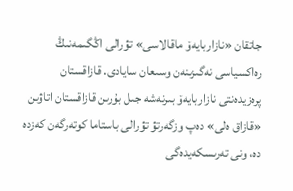جاتقان «نازاربايەۆ ماقالاسى» تۋرالى اڭگىمەنىڭ رەاكسياسى نەگىزىنەن وسىعان سايادى. قازاقستان پرەزيدەنتى نازاربايەۆ بىرنەشە جىل بۇرىن قازاقستان اتاۋىن «قازاق ەلى» دەپ وزگەرتۋ تۋرالى باستاما كوتەرگەن كەزدە دە، ونى تەرىسكەيدەگى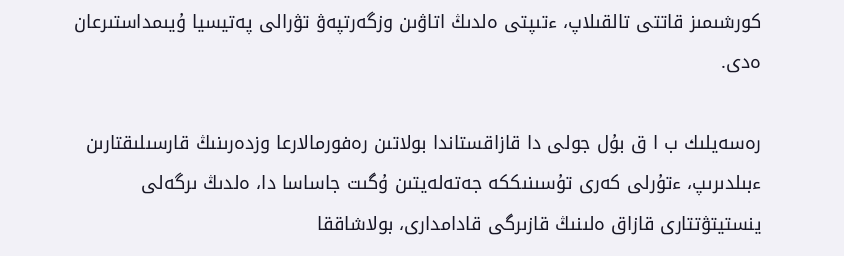كورشىمىز قاتتى تالقىلاپ، ءتىپتى ەلدىڭ اتاۋىن وزگەرتپەۋ تۋرالى پەتيسيا ۇيىمداستىرعان ەدى.

رەسەيلىك ب ا ق بۇل جولى دا قازاقستاندا بولاتىن رەفورمالارعا وزدەرىنىڭ قارسىلىقتارىن ءبىلدىرىپ، ءتۇرلى كەرى تۇسىنىككە جەتەلەيتىن ۇگىت جاساسا دا، ەلدىڭ ىرگەلى ينستيتۋتتارى قازاق ەلىنىڭ قازىرگى قادامدارى، بولاشاققا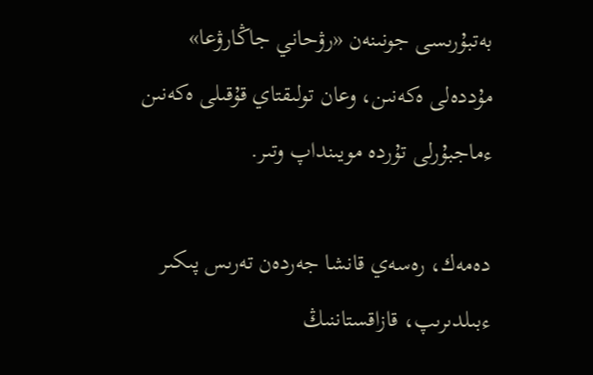بەتبۇرىسى جونىنەن «رۋحاني جاڭارۋعا» مۇددەلى ەكەنىن، وعان تولىقتاي قۇقىلى ەكەنىن ءماجبۇرلى تۇردە مويىنداپ وتىر.

دەمەك، رەسەي قانشا جەردەن تەرىس پىكىر ءبىلدىرىپ، قازاقستاننىڭ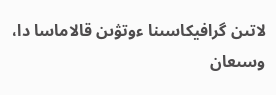لاتىن گرافيكاسىنا ءوتۋىن قالاماسا دا، وسىعان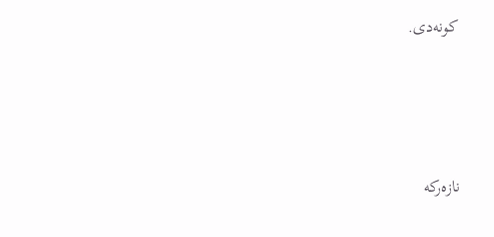كونەدى.







نازەركە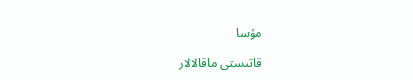مۇسا

قاتىستى ماقالالار